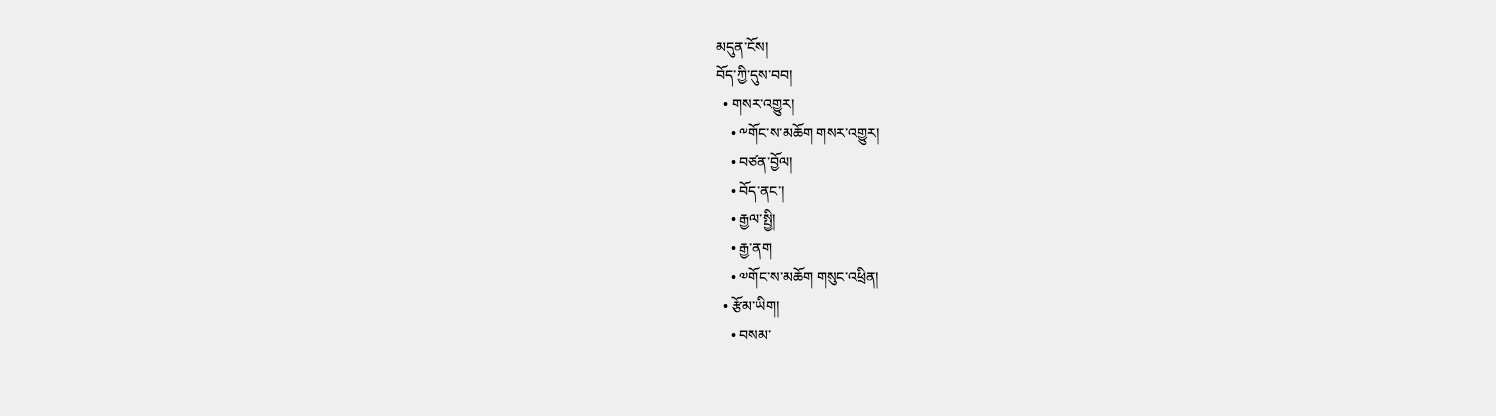མདུན་ངོས།
བོད་ཀྱི་དུས་བབ།
  • གསར་འགྱུར།
    • ༸གོང་ས་མཆོག གསར་འགྱུར།
    • བཙན་བྱོལ།
    • བོད་ནང་།
    • རྒྱལ་སྤྱི།
    • རྒྱ་ནག
    • ༧གོང་ས་མཆོག གསུང་འཕྲིན།
  • རྩོམ་ཡིག།
    • བསམ་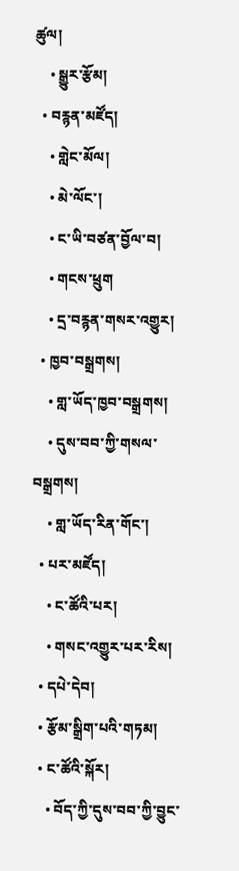ཚུལ།
    • སྒྱུར་རྩོམ།
  • བརྙན་མཛོད།
    • གླེང་མོལ།
    • མེ་ལོང་།
    • ང་ཡི་བཙན་བྱོལ་བ།
    • གངས་ཕྲུག
    • དྲ་བརྙན་གསར་འགྱུར།
  • ཁྱབ་བསྒྲགས།
    • གླ་ཡོད་ཁྱབ་བསྒྲགས།
    • དུས་བབ་ཀྱི་གསལ་བསྒྲགས།
    • གླ་ཡོད་རིན་གོང་།
  • པར་མཛོད།
    • ང་ཚོའི་པར།
    • གསང་འགྱུར་པར་རིས།
  • དཔེ་དེབ།
  • རྩོམ་སྒྲིག་པའི་གཏམ།
  • ང་ཚོའི་སྐོར།
    • བོད་ཀྱི་དུས་བབ་ཀྱི་བྱུང་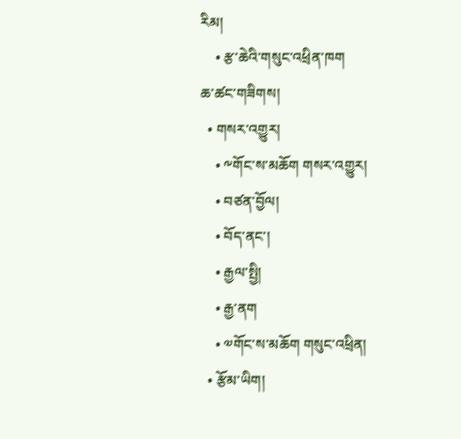རིམ།
    • རྩ་ཆེའི་གསུང་འཕྲིན་ཁག
ཆ་ཚང་གཟིགས།
  • གསར་འགྱུར།
    • ༸གོང་ས་མཆོག གསར་འགྱུར།
    • བཙན་བྱོལ།
    • བོད་ནང་།
    • རྒྱལ་སྤྱི།
    • རྒྱ་ནག
    • ༧གོང་ས་མཆོག གསུང་འཕྲིན།
  • རྩོམ་ཡིག།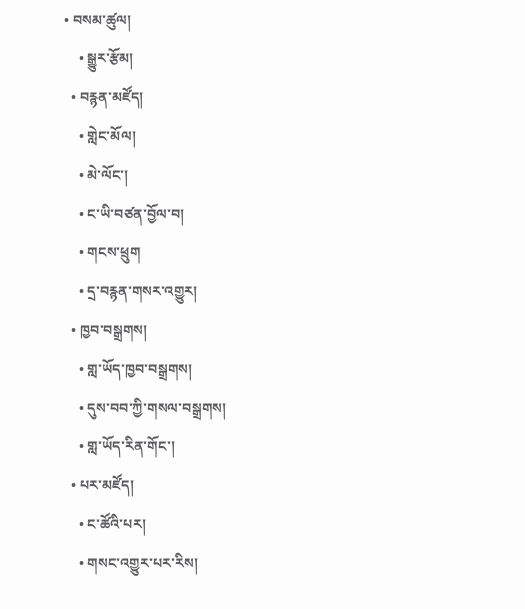• བསམ་ཚུལ།
    • སྒྱུར་རྩོམ།
  • བརྙན་མཛོད།
    • གླེང་མོལ།
    • མེ་ལོང་།
    • ང་ཡི་བཙན་བྱོལ་བ།
    • གངས་ཕྲུག
    • དྲ་བརྙན་གསར་འགྱུར།
  • ཁྱབ་བསྒྲགས།
    • གླ་ཡོད་ཁྱབ་བསྒྲགས།
    • དུས་བབ་ཀྱི་གསལ་བསྒྲགས།
    • གླ་ཡོད་རིན་གོང་།
  • པར་མཛོད།
    • ང་ཚོའི་པར།
    • གསང་འགྱུར་པར་རིས།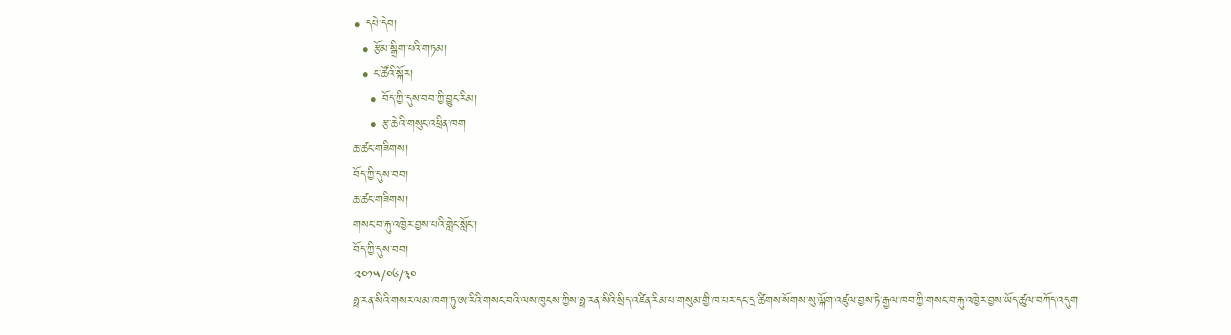• དཔེ་དེབ།
  • རྩོམ་སྒྲིག་པའི་གཏམ།
  • ང་ཚོའི་སྐོར།
    • བོད་ཀྱི་དུས་བབ་ཀྱི་བྱུང་རིམ།
    • རྩ་ཆེའི་གསུང་འཕྲིན་ཁག
ཆ་ཚང་གཟིགས།
བོད་ཀྱི་དུས་བབ།
ཆ་ཚང་གཟིགས།
གསང་བ་རྐུ་འཁྱེར་བྱས་པའི་གླེང་སློང་།
བོད་ཀྱི་དུས་བབ།
༢༠༡༥/༠༦/༣༠
ཧྥ་རན་སིའི་གསར་ལམ་ཁག་ཏུ་ཨ་རིའི་གསང་བའི་ལས་ཁུངས་ཀྱིས་ཧྥ་རན་སིའི་སྲིད་འཛིན་རིམ་པ་གསུམ་གྱི་ཁ་པར་དང་དྲ་ཚིགས་སོགས་སུ་ལྐོག་འཛུལ་བྱས་ཏེ་རྒྱལ་ཁབ་ཀྱི་གསང་བ་རྐུ་འཁྱེར་བྱས་ཡོད་ཚུལ་བཀོད་འདུག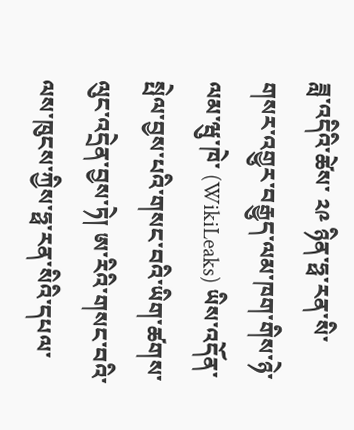ཟླ་འདིའི་ཚེས་ ༢༩ ཉིན་ཧྥ་རན་སི་གསར་འགྱུར་བརྒྱུད་ལམ་ཁག་གིས་ཉེ་ལམ་ཝུ་ཁེ་ (WikiLeaks) ཡིས་འདོན་སྤེལ་བྱས་པའི་གསང་བའི་ཡིག་ཚགས་ལུང་འདྲེན་བྱས་ཏེ། ཨ་རིའི་གསང་བའི་ལས་ཁུངས་ཀྱིས་ཧྥ་རན་སིའི་དཔལ་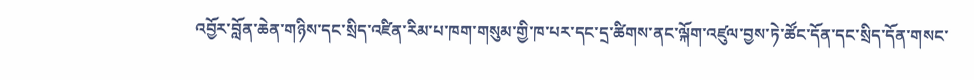འབྱོར་བློན་ཆེན་གཉིས་དང་སྲིད་འཛིན་རིམ་པ་ཁག་གསུམ་གྱི་ཁ་པར་དང་དྲ་ཚིགས་ནང་ལྐོག་འཛུལ་བྱས་ཏེ་ཚོང་དོན་དང་སྲིད་དོན་གསང་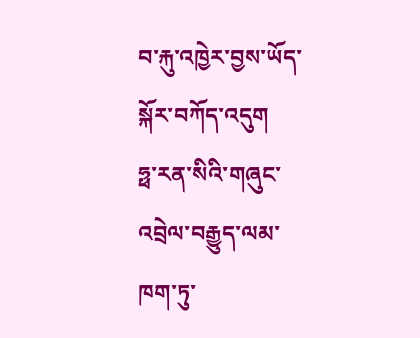བ་རྐུ་འཁྱེར་བྱས་ཡོད་སྐོར་བཀོད་འདུག
ཧྥ་རན་སིའི་གཞུང་འབྲེལ་བརྒྱུད་ལམ་ཁག་ཏུ་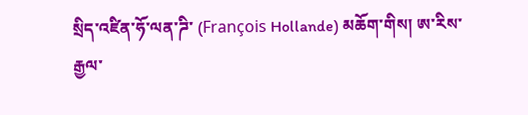སྲིད་འཛིན་ཧོ་ལན་ཌི་ (François Hollande) མཆོག་གིས། ཨ་རིས་རྒྱལ་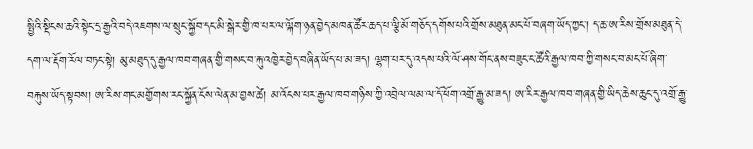སྤྱིའི་སྡིངས་ཆའི་སྟེང་དྲ་རྒྱའི་བདེ་འཇགས་ལ་སྲུང་སྐྱོབ་དང་མི་སྒེར་གྱི་ཁ་པར་ལ་ལྐོག་ཉན་བྱེད་མཁན་ཚོར་ཆད་པ་ལྕི་མོ་གཅོད་དགོས་པའི་གྲོས་མཐུན་མང་པོ་བཞག་ཡོད་ཀྱང་། ད་ཆ་ཨ་རིས་གྲོས་མཐུན་དེ་དག་ལ་རྡོག་རོལ་བཏང་སྟེ། མུ་མཐུད་དུ་རྒྱལ་ཁབ་གཞན་གྱི་གསང་བ་རྐུ་འཁྱེར་བྱེད་བཞིན་ཡོད་པ་མ་ཟད། ལྷག་པར་དུ་འདས་པའི་ལོ་ཤས་གོང་ནས་བཟུང་ང་ཚོའི་རྒྱལ་ཁབ་ཀྱི་གསང་བ་མང་པོ་ཞིག་བརྐུས་ཡོད་སྟབས། ཨ་རིས་གང་མགྱོགས་རང་སྐྱོན་ངོས་ལེན་མ་བྱས་ཚེ། མ་འོངས་པར་རྒྱལ་ཁབ་གཉིས་ཀྱི་འབྲེལ་ལམ་ལ་དོ་ཕོག་འགྲོ་རྒྱུ་མ་ཟད། ཨ་རིར་རྒྱལ་ཁབ་གཞན་གྱི་ཡིད་ཆེས་ཆུང་དུ་འགྲོ་རྒྱུ་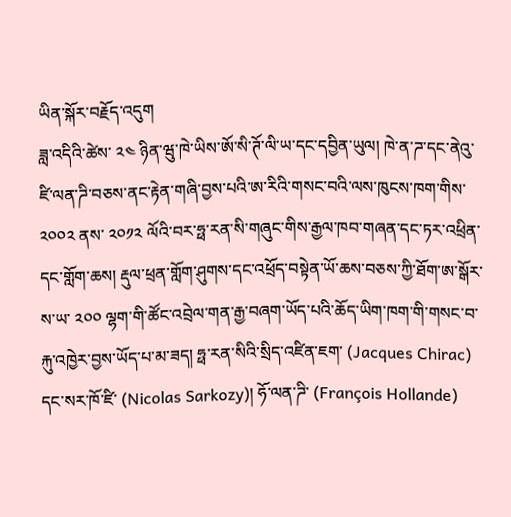ཡིན་སྐོར་བརྗོད་འདུག
ཟླ་འདིའི་ཚེས་ ༢༤ ཉིན་ཝུ་ཁེ་ཡིས་ཨོ་སི་ཊོ་ལི་ཡ་དང་དབྱིན་ཡུལ། ཁེ་ན་ཌ་དང་ནེའུ་ཛི་ལན་ཌི་བཅས་ནང་རྟེན་གཞི་བྱས་པའི་ཨ་རིའི་གསང་བའི་ལས་ཁུངས་ཁག་གིས་ ༢༠༠༢ ནས་ ༢༠༡༢ ལོའི་བར་ཧྥ་རན་སི་གཞུང་གིས་རྒྱལ་ཁབ་གཞན་དང་ཏར་འཕྲིན་དང་གློག་ཆས། རྡུལ་ཕྲན་གློག་ཤུགས་དང་འཕྲོད་བསྟེན་ཡོ་ཆས་བཅས་ཀྱི་ཐོག་ཨ་སྒོར་ས་ཡ་ ༢༠༠ ལྷག་གི་ཚོང་འབྲེལ་གན་རྒྱ་བཞག་ཡོད་པའི་ཆོད་ཡིག་ཁག་གི་གསང་བ་རྐུ་འཁྱེར་བྱས་ཡོད་པ་མ་ཟད། ཧྥ་རན་སིའི་སྲིད་འཛིན་ཇག་ (Jacques Chirac) དང་སར་ཁོ་ཛི་ (Nicolas Sarkozy)། ཧོ་ལན་ཌི་ (François Hollande)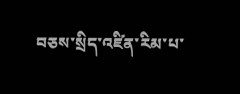བཅས་སྲིད་འཛིན་རིམ་པ་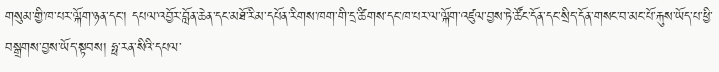གསུམ་གྱི་ཁ་པར་ལྐོག་ཉན་དང་། དཔལ་འབྱོར་བློན་ཆེན་དང་མཐོ་རིམ་དཔོན་རིགས་ཁག་གི་དྲ་ཚིགས་དང་ཁ་པར་ལ་ལྐོག་འཛུལ་བྱས་ཏེ་ཚོང་དོན་དང་སྲིད་དོན་གསང་བ་མང་པོ་རྐུས་ཡོད་པ་ཕྱི་བསྒྲགས་བྱས་ཡོད་སྟབས། ཧྥ་རན་སིའི་དཔལ་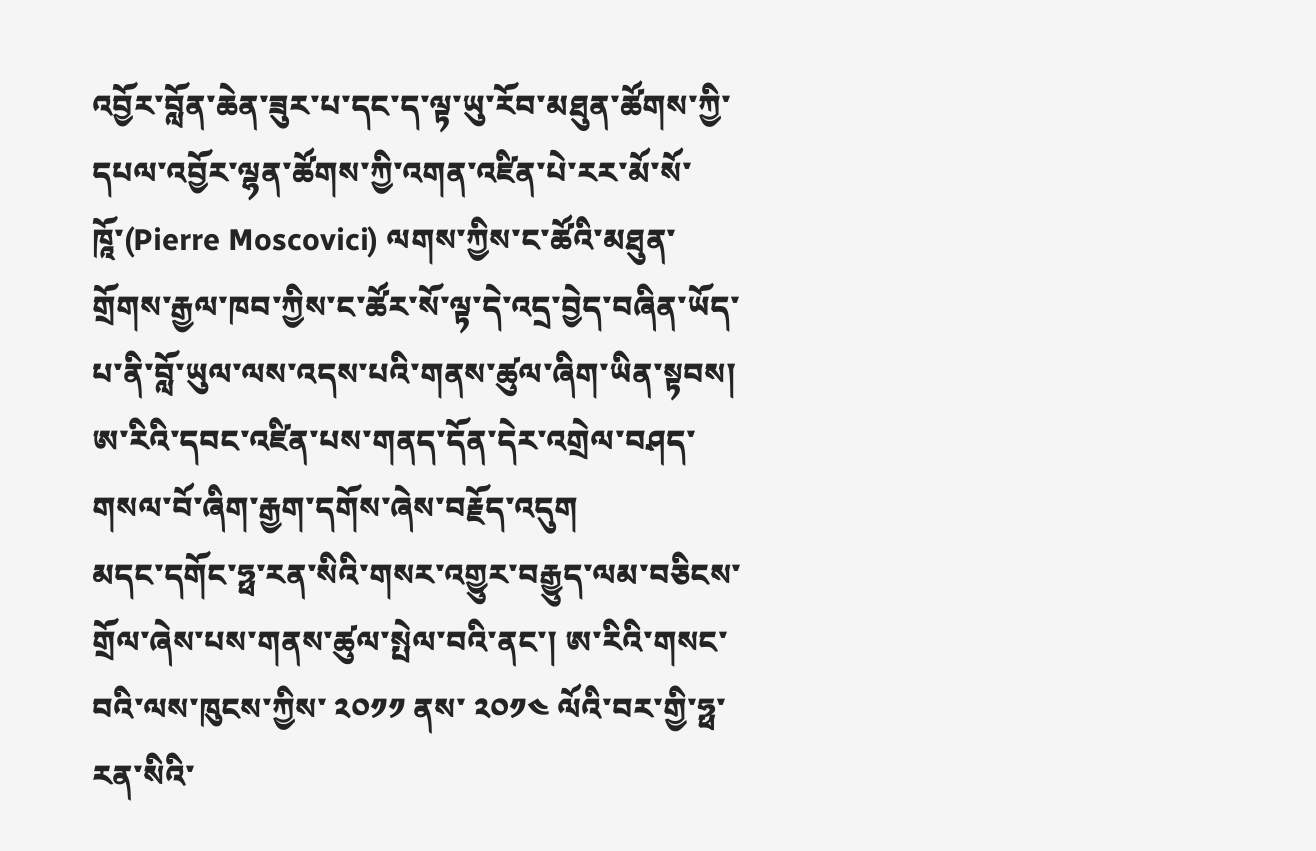འབྱོར་བློན་ཆེན་ཟུར་པ་དང་ད་ལྟ་ཡུ་རོབ་མཐུན་ཚོགས་ཀྱི་དཔལ་འབྱོར་ལྷན་ཚོགས་ཀྱི་འགན་འཛིན་པེ་རར་མོ་སོ་ཁཱོ་(Pierre Moscovici) ལགས་ཀྱིས་ང་ཚོའི་མཐུན་གྲོགས་རྒྱལ་ཁབ་ཀྱིས་ང་ཚོར་སོ་ལྟ་དེ་འདྲ་བྱེད་བཞིན་ཡོད་པ་ནི་བློ་ཡུལ་ལས་འདས་པའི་གནས་ཚུལ་ཞིག་ཡིན་སྟབས། ཨ་རིའི་དབང་འཛིན་པས་གནད་དོན་དེར་འགྲེལ་བཤད་གསལ་བོ་ཞིག་རྒྱག་དགོས་ཞེས་བརྗོད་འདུག
མདང་དགོང་ཧྥ་རན་སིའི་གསར་འགྱུར་བརྒྱུད་ལམ་བཅིངས་གྲོལ་ཞེས་པས་གནས་ཚུལ་སྤེལ་བའི་ནང་། ཨ་རིའི་གསང་བའི་ལས་ཁུངས་ཀྱིས་ ༢༠༡༡ ནས་ ༢༠༡༤ ལོའི་བར་གྱི་ཧྥ་རན་སིའི་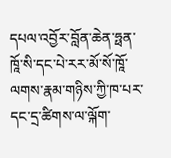དཔལ་འབྱོར་བློན་ཆེན་ཧྥན་ཁཱོ་སི་དང་པེ་རར་མོ་སོ་ཁཱོ་ལགས་རྣམ་གཉིས་ཀྱི་ཁ་པར་དང་དྲ་ཚིགས་ལ་ལྐོག་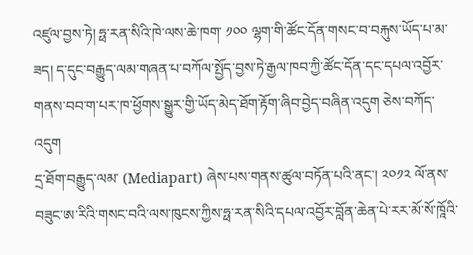འཛུལ་བྱས་ཏེ། ཧྥ་རན་སིའི་ཁེ་ལས་ཆེ་ཁག་ ༡༠༠ ལྷག་གི་ཚོང་དོན་གསང་བ་བརྐུས་ཡོད་པ་མ་ཟད། ད་དུང་བརྒྱུད་ལམ་གཞན་པ་བཀོལ་སྤྱོད་བྱས་ཏེ་རྒྱལ་ཁབ་ཀྱི་ཚོང་དོན་དང་དཔལ་འབྱོར་གནས་བབ་ག་པར་ཁ་ཕྱོགས་སྒྱུར་གྱི་ཡོད་མེད་ཐོག་རྟོག་ཞིབ་བྱེད་བཞིན་འདུག ཅེས་བཀོད་འདུག
དྲ་ཐོག་བརྒྱུད་ལམ་ (Mediapart) ཞེས་པས་གནས་ཚུལ་བཏོན་པའི་ནང་། ༢༠༡༢ ལོ་ནས་བཟུང་ཨ་རིའི་གསང་བའི་ལས་ཁུངས་ཀྱིས་ཧྥ་རན་སིའི་དཔལ་འབྱོར་བློན་ཆེན་པེ་རར་མོ་སོ་ཁཱོའི་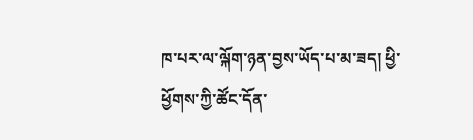ཁ་པར་ལ་ལྐོག་ཉན་བྱས་ཡོད་པ་མ་ཟད། ཕྱི་ཕྱོགས་ཀྱི་ཚོང་དོན་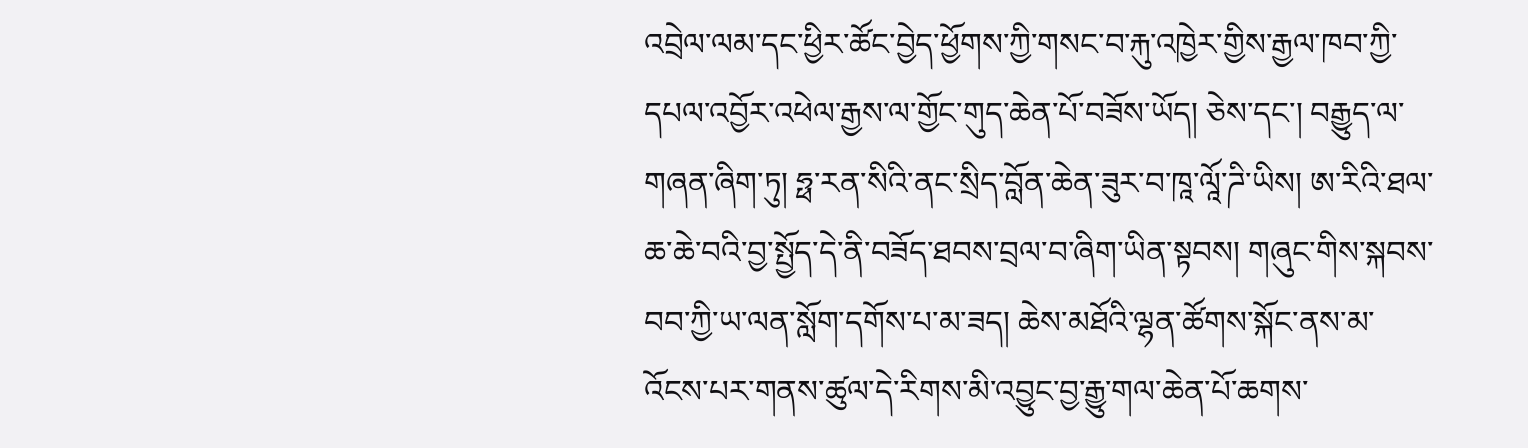འབྲེལ་ལམ་དང་ཕྱིར་ཚོང་བྱེད་ཕྱོགས་ཀྱི་གསང་བ་རྐུ་འཁྱེར་གྱིས་རྒྱལ་ཁབ་ཀྱི་དཔལ་འབྱོར་འཕེལ་རྒྱས་ལ་གྱོང་གུད་ཆེན་པོ་བཟོས་ཡོད། ཅེས་དང་། བརྒྱུད་ལ་གཞན་ཞིག་ཏུ། ཧྥ་རན་སིའི་ནང་སྲིད་བློན་ཆེན་ཟུར་བ་ཁཱ་ལཱོ་ཌི་ཡིས། ཨ་རིའི་ཐལ་ཆ་ཆེ་བའི་བྱ་སྤྱོད་དེ་ནི་བཟོད་ཐབས་བྲལ་བ་ཞིག་ཡིན་སྟབས། གཞུང་གིས་སྐབས་བབ་ཀྱི་ཡ་ལན་སློག་དགོས་པ་མ་ཟད། ཆེས་མཐོའི་ལྷན་ཚོགས་སྐོང་ནས་མ་འོངས་པར་གནས་ཚུལ་དེ་རིགས་མི་འབྱུང་བྱ་རྒྱུ་གལ་ཆེན་པོ་ཆགས་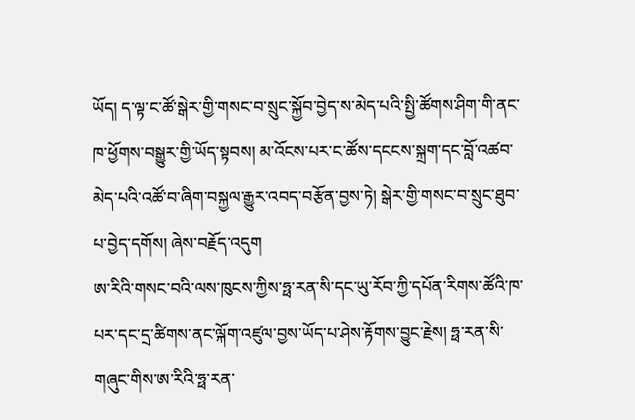ཡོད། ད་ལྟ་ང་ཚོ་སྒེར་གྱི་གསང་བ་སྲུང་སྐྱོབ་བྱེད་ས་མེད་པའི་སྤྱི་ཚོགས་ཤིག་གི་ནང་ཁ་ཕྱོགས་བསྒྱུར་གྱི་ཡོད་སྟབས། མ་འོངས་པར་ང་ཚོས་དངངས་སྐྲག་དང་བློ་འཚབ་མེད་པའི་འཚོ་བ་ཞིག་བསྐྱལ་རྒྱུར་འབད་བརྩོན་བྱས་ཏེ། སྒེར་གྱི་གསང་བ་སྲུང་ཐུབ་པ་བྱེད་དགོས། ཞེས་བརྗོད་འདུག
ཨ་རིའི་གསང་བའི་ལས་ཁུངས་ཀྱིས་ཧྥ་རན་སི་དང་ཡུ་རོབ་ཀྱི་དཔོན་རིགས་ཚོའི་ཁ་པར་དང་དྲ་ཚིགས་ནང་ལྐོག་འཛུལ་བྱས་ཡོད་པ་ཤེས་རྟོགས་བྱུང་རྗེས། ཧྥ་རན་སི་གཞུང་གིས་ཨ་རིའི་ཧྥ་རན་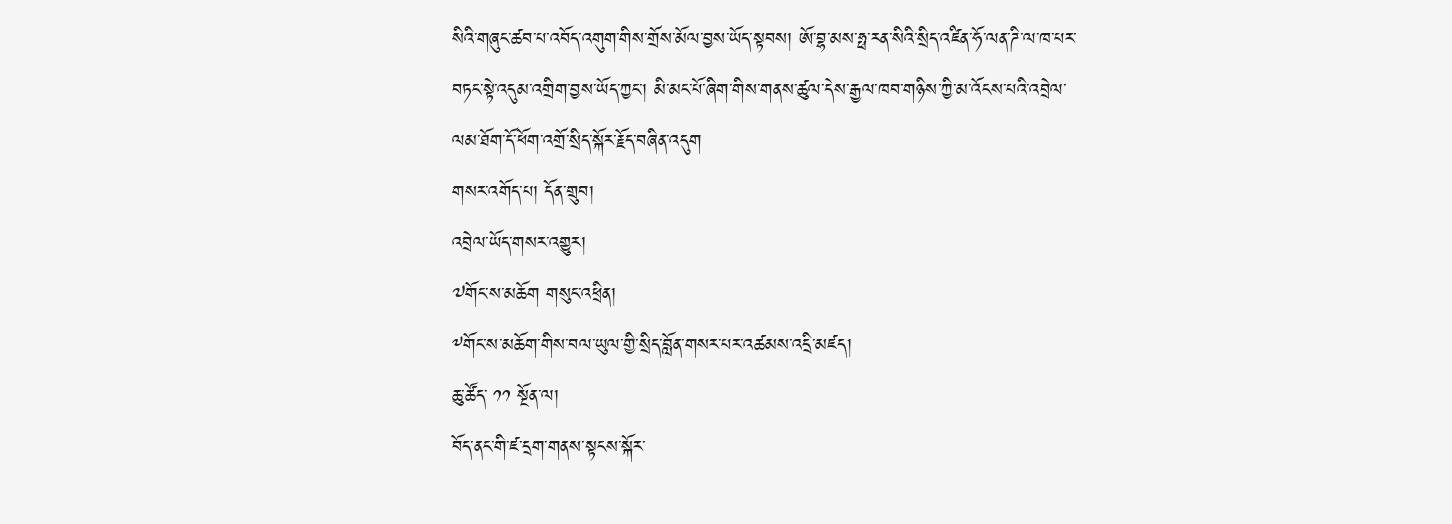སིའི་གཞུང་ཚབ་པ་འབོད་འགུག་གིས་གྲོས་མོལ་བྱས་ཡོད་སྟབས། ཨོ་བྷ་མས་ཧྥ་རན་སིའི་སྲིད་འཛིན་ཧོ་ལན་ཌི་ལ་ཁ་པར་བཏང་སྟེ་འདུམ་འགྲིག་བྱས་ཡོད་ཀྱང་། མི་མང་པོ་ཞིག་གིས་གནས་ཚུལ་དེས་རྒྱལ་ཁབ་གཉིས་ཀྱི་མ་འོངས་པའི་འབྲེལ་ལམ་ཐོག་དོ་ཕོག་འགྲོ་སྲིད་སྐོར་རྗོད་བཞིན་འདུག
གསར་འགོད་པ། དོན་གྲུབ།
འབྲེལ་ཡོད་གསར་འགྱུར།
༧གོང་ས་མཆོག གསུང་འཕྲིན།
༸གོང་ས་མཆོག་གིས་བལ་ཡུལ་གྱི་སྲིད་བློན་གསར་པར་འཚམས་འདྲི་མཛད།
ཆུ་ཚོད་ ༡༡ སྔོན་ལ།
བོད་ནང་གི་ཛ་དྲག་གནས་སྟངས་སྐོར་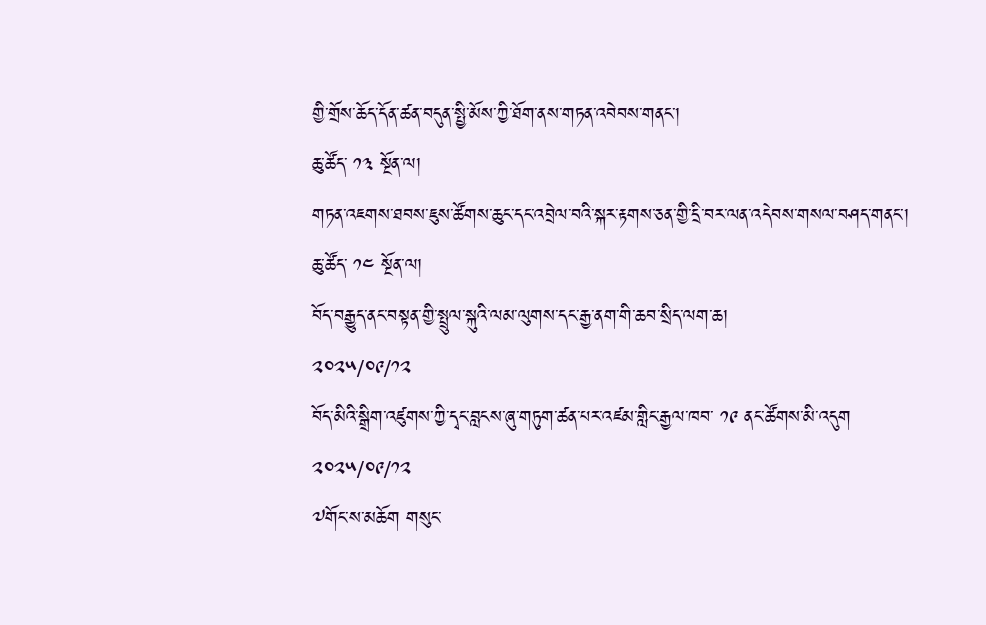གྱི་གྲོས་ཆོད་དོན་ཚན་བདུན་སྤྱི་མོས་ཀྱི་ཐོག་ནས་གཏན་འབེབས་གནང་།
ཆུ་ཚོད་ ༡༣ སྔོན་ལ།
གཏན་འཇགས་ཐབས་ཇུས་ཚོགས་ཆུང་དང་འབྲེལ་བའི་སྐར་རྟགས་ཅན་གྱི་དྲི་བར་ལན་འདེབས་གསལ་བཤད་གནང་།
ཆུ་ཚོད་ ༡༤ སྔོན་ལ།
བོད་བརྒྱུད་ནང་བསྟན་གྱི་སྤྲུལ་སྐུའི་ལམ་ལུགས་དང་རྒྱ་ནག་གི་ཆབ་སྲིད་ལག་ཆ།
༢༠༢༥/༠༩/༡༢
བོད་མིའི་སྒྲིག་འཛུགས་ཀྱི་དྭང་བླངས་ཞུ་གཏུག་ཚན་པར་འཛམ་གླིང་རྒྱལ་ཁབ་ ༡༩ ནང་ཚོགས་མི་འདུག
༢༠༢༥/༠༩/༡༢
༧གོང་ས་མཆོག གསུང་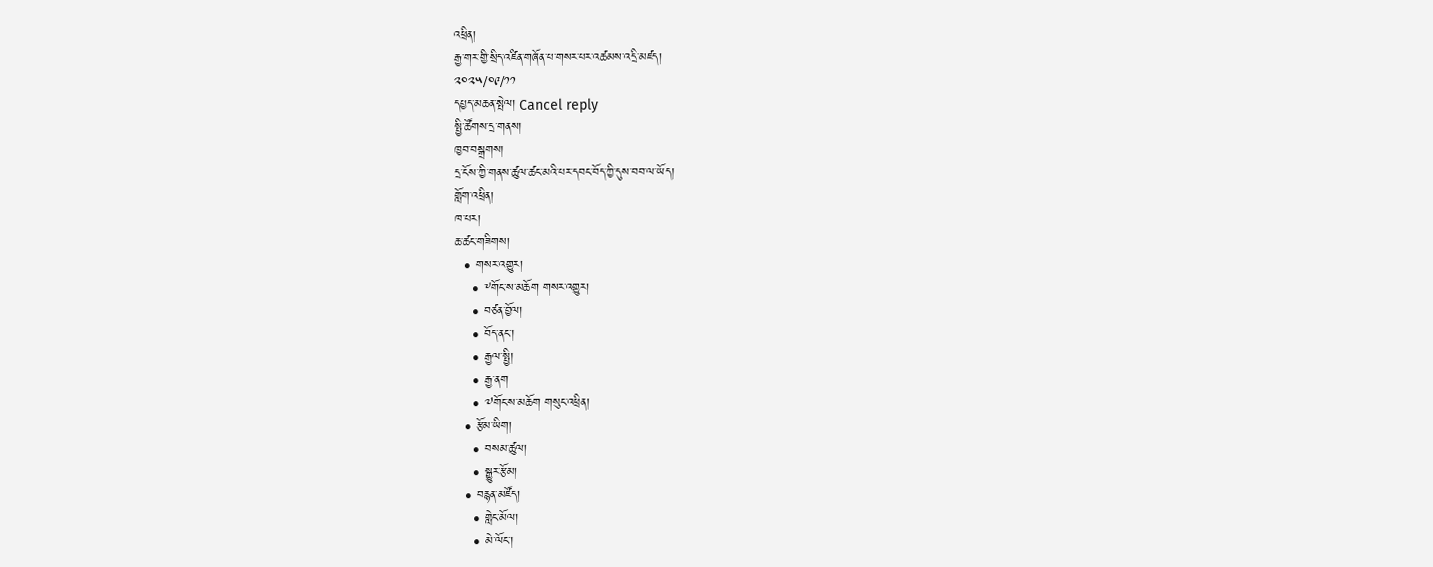འཕྲིན།
རྒྱ་གར་གྱི་སྲིད་འཛིན་གཞོན་པ་གསར་པར་འཚམས་འདྲི་མཛད།
༢༠༢༥/༠༩/༡༡
དཔྱད་མཆན་སྤེལ། Cancel reply
སྤྱི་ཚོགས་དྲ་གནས།
ཁྱབ་བསྒྲགས།
དྲ་ངོས་ཀྱི་གནས་ཚུལ་ཚང་མའི་པར་དབང་བོད་ཀྱི་དུས་བབ་ལ་ཡོད།
གློག་འཕྲིན།
ཁ་པར།
ཆ་ཚང་གཟིགས།
  • གསར་འགྱུར།
    • ༸གོང་ས་མཆོག གསར་འགྱུར།
    • བཙན་བྱོལ།
    • བོད་ནང་།
    • རྒྱལ་སྤྱི།
    • རྒྱ་ནག
    • ༧གོང་ས་མཆོག གསུང་འཕྲིན།
  • རྩོམ་ཡིག།
    • བསམ་ཚུལ།
    • སྒྱུར་རྩོམ།
  • བརྙན་མཛོད།
    • གླེང་མོལ།
    • མེ་ལོང་།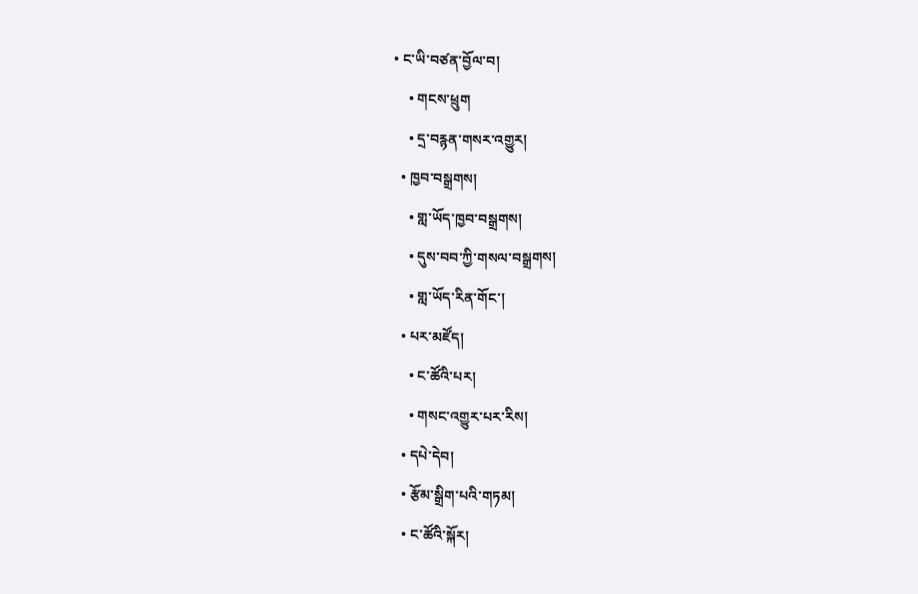• ང་ཡི་བཙན་བྱོལ་བ།
    • གངས་ཕྲུག
    • དྲ་བརྙན་གསར་འགྱུར།
  • ཁྱབ་བསྒྲགས།
    • གླ་ཡོད་ཁྱབ་བསྒྲགས།
    • དུས་བབ་ཀྱི་གསལ་བསྒྲགས།
    • གླ་ཡོད་རིན་གོང་།
  • པར་མཛོད།
    • ང་ཚོའི་པར།
    • གསང་འགྱུར་པར་རིས།
  • དཔེ་དེབ།
  • རྩོམ་སྒྲིག་པའི་གཏམ།
  • ང་ཚོའི་སྐོར།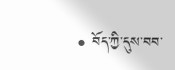• བོད་ཀྱི་དུས་བབ་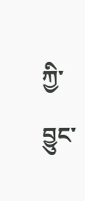ཀྱི་བྱུང་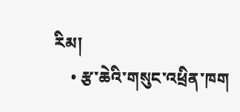རིམ།
    • རྩ་ཆེའི་གསུང་འཕྲིན་ཁག